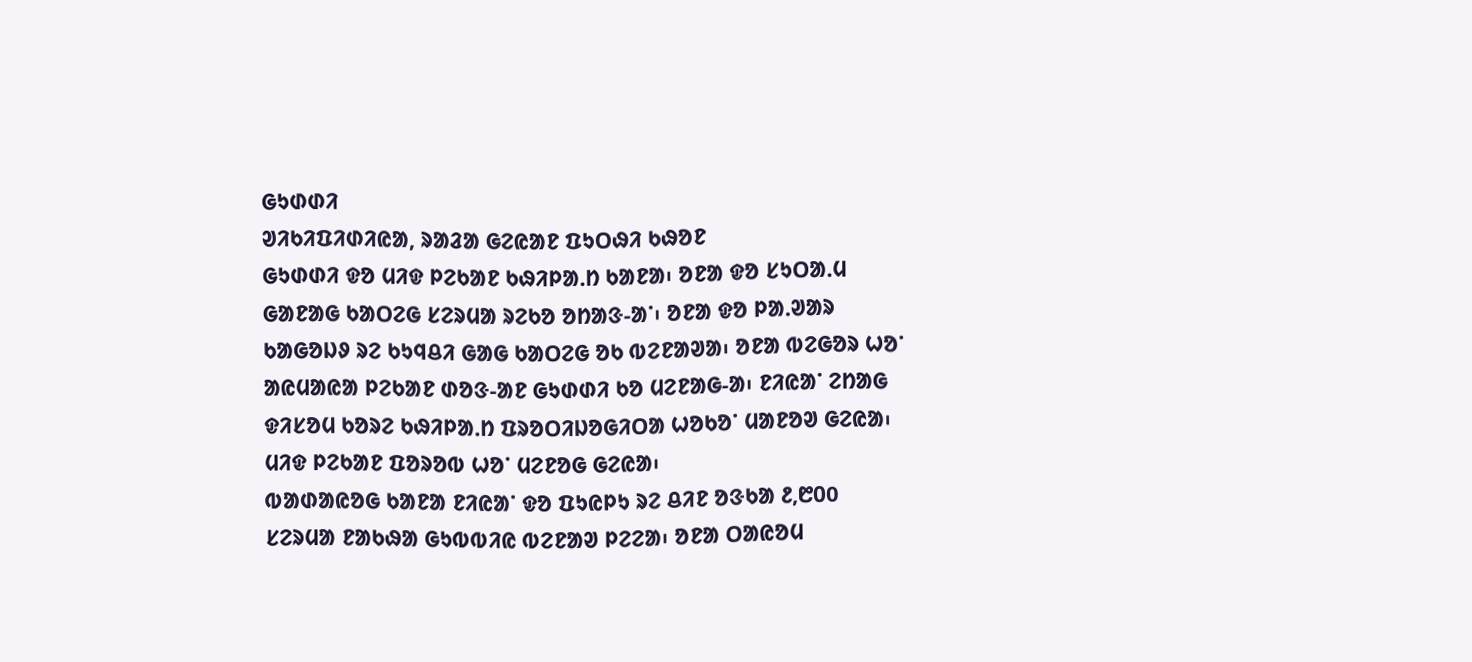ᱜᱩᱰᱰᱤ
ᱣᱤᱠᱤᱯᱤᱰᱤᱭᱟ, ᱨᱟᱲᱟ ᱜᱮᱭᱟᱱ ᱯᱩᱛᱷᱤ ᱠᱷᱚᱱ
ᱜᱩᱰᱰᱤ ᱫᱚ ᱢᱤᱫ ᱞᱮᱠᱟᱱ ᱠᱷᱤᱞᱟᱹᱴ ᱠᱟᱱᱟ᱾ ᱚᱱᱟ ᱫᱚ ᱥᱩᱛᱟᱹᱢ ᱜᱟᱱᱟᱜ ᱠᱟᱛᱮᱜ ᱥᱮᱨᱢᱟ ᱨᱮᱠᱚ ᱚᱴᱟᱝ-ᱟᱸ᱾ ᱚᱱᱟ ᱫᱚ ᱞᱟᱹᱣᱟᱨ ᱠᱟᱜᱚᱡᱽ ᱨᱮ ᱠᱩᱧᱪᱤ ᱜᱟᱜ ᱠᱟᱛᱮᱜ ᱚᱠ ᱵᱮᱱᱟᱣᱟ᱾ ᱚᱱᱟ ᱵᱮᱜᱚᱨ ᱦᱚᱸ ᱟᱭᱢᱟᱭᱟ ᱞᱮᱠᱟᱱ ᱰᱚᱝ-ᱟᱱ ᱜᱩᱰᱰᱤ ᱠᱚ ᱢᱮᱱᱟᱜ-ᱟ᱾ ᱱᱤᱭᱟᱸ ᱮᱴᱟᱜ ᱫᱤᱥᱚᱢ ᱠᱚᱨᱮ ᱠᱷᱤᱞᱟᱹᱴ ᱯᱨᱚᱛᱤᱡᱚᱜᱤᱛᱟ ᱦᱚᱠᱚᱸ ᱢᱟᱱᱚᱣ ᱜᱮᱭᱟ᱾ ᱢᱤᱫ ᱞᱮᱠᱟᱱ ᱯᱚᱨᱚᱵ ᱦᱚᱸ ᱢᱮᱱᱚᱜ ᱜᱮᱭᱟ᱾
ᱵᱟᱰᱟᱭᱚᱜ ᱠᱟᱱᱟ ᱱᱤᱭᱟᱸ ᱫᱚ ᱯᱩᱭᱞᱩ ᱨᱮ ᱪᱤᱱ ᱚᱝᱠᱟ ᱒,᱘᱐0 ᱥᱮᱨᱢᱟ ᱱᱟᱠᱷᱟ ᱜᱩᱵᱵᱤᱭ ᱵᱮᱱᱟᱣ ᱞᱮᱮᱟ᱾ ᱚᱱᱟ ᱛᱟᱭᱚᱢ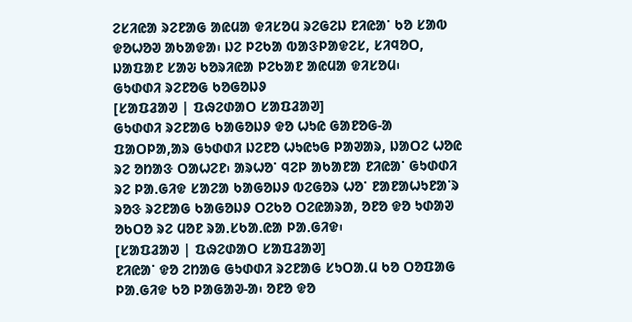ᱮᱥᱤᱭᱟ ᱨᱮᱱᱟᱜ ᱟᱭᱢᱟ ᱫᱤᱥᱚᱢ ᱨᱮᱜᱮᱡ ᱱᱤᱭᱟᱸ ᱠᱚ ᱥᱟᱵ ᱫᱚᱦᱚᱣ ᱟᱠᱟᱫᱟ᱾ ᱡᱮ ᱞᱮᱠᱟ ᱵᱟᱝᱞᱟᱫᱮᱥ, ᱥᱤᱧᱚᱛ, ᱡᱟᱯᱟᱱ ᱥᱟᱶ ᱠᱚᱨᱤᱭᱟ ᱞᱮᱠᱟᱱ ᱟᱭᱢᱟ ᱫᱤᱥᱚᱢ᱾
ᱜᱩᱰᱰᱤ ᱨᱮᱱᱚᱜ ᱠᱚᱜᱚᱡᱽ
[ᱥᱟᱯᱲᱟᱣ | ᱯᱷᱮᱰᱟᱛ ᱥᱟᱯᱲᱟᱣ]
ᱜᱩᱰᱰᱤ ᱨᱮᱱᱟᱜ ᱠᱟᱜᱚᱡᱽ ᱫᱚ ᱦᱩᱭ ᱜᱟᱱᱚᱜ-ᱟ ᱯᱟᱛᱞᱟ,ᱟᱨ ᱜᱩᱰᱰᱤ ᱡᱮᱱᱚ ᱦᱩᱭᱩᱜ ᱞᱟᱣᱟᱨ, ᱡᱟᱛᱮ ᱦᱚᱭ ᱨᱮ ᱚᱴᱟᱝ ᱛᱟᱦᱮᱱ᱾ ᱟᱨᱦᱚᱸ ᱧᱮᱞ ᱟᱠᱟᱱᱟ ᱱᱤᱭᱟᱸ ᱜᱩᱰᱰᱤ ᱨᱮ ᱞᱟᱹᱜᱤᱫ ᱥᱟᱮᱟ ᱠᱟᱜᱚᱡᱽ ᱵᱮᱜᱚᱨ ᱦᱚᱸ ᱱᱟᱱᱟᱦᱩᱱᱟᱸᱨ ᱨᱚᱝ ᱨᱮᱱᱟᱜ ᱠᱟᱜᱚᱡᱽ ᱛᱮᱠᱚ ᱛᱮᱭᱟᱨᱟ, ᱚᱱᱚ ᱫᱚ ᱩᱰᱟᱣ ᱚᱠᱛᱚ ᱨᱮ ᱢᱚᱱ ᱨᱟᱹᱥᱠᱟᱹᱭᱟ ᱞᱟᱹᱜᱤᱫ᱾
[ᱥᱟᱯᱲᱟᱣ | ᱯᱷᱮᱰᱟᱛ ᱥᱟᱯᱲᱟᱣ]
ᱱᱤᱭᱟᱸ ᱫᱚ ᱮᱴᱟᱜ ᱜᱩᱰᱰᱤ ᱨᱮᱱᱟᱜ ᱥᱩᱛᱟᱹᱢ ᱠᱚ ᱛᱚᱯᱟᱜ ᱞᱟᱹᱜᱤᱫ ᱠᱚ ᱞᱟᱜᱟᱣ-ᱟ᱾ ᱚᱱᱚ ᱫᱚ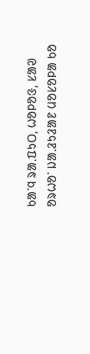ᱠᱟᱸᱧ ᱨᱟᱹᱯᱩᱛ, ᱦᱚᱞᱚᱝ, ᱥᱟᱣ ᱚᱨᱦᱚᱸ ᱡᱟᱹᱲᱩᱲᱟᱱ ᱢᱚᱥᱚᱞᱟ ᱠᱚ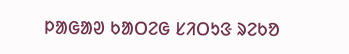ᱞᱟᱜᱟᱣ ᱠᱟᱛᱮᱜ ᱥᱤᱛᱩᱝ ᱨᱮᱠᱚ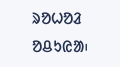ᱨᱚᱦᱚᱲ ᱚᱪᱩᱭᱟ᱾